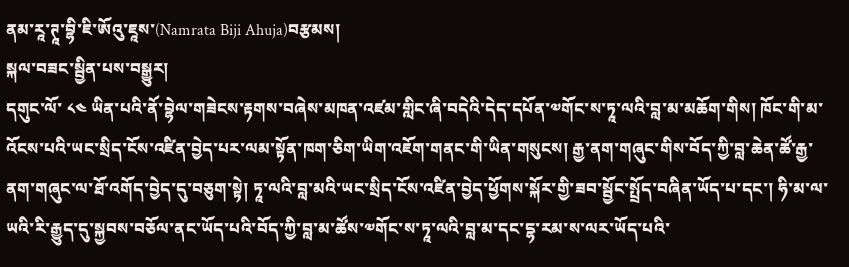ནམ་རཱ་ཊཱ་བྷི་ཇི་ཨོའུ་ཇཱས་(Namrata Biji Ahuja)བརྩམས།
སྐལ་བཟང་སྦྱིན་པས་བསྒྱུར།
དགུང་ལོ་ ༨༤ ཡིན་པའི་ནོ་བྷེལ་གཟེངས་རྟགས་བཞེས་མཁན་འཛམ་གླིང་ཞི་བདེའི་དེད་དཔོན་༧གོང་ས་ཏཱ་ལའི་བླ་མ་མཆོག་གིས། ཁོང་གི་མ་འོངས་པའི་ཡང་སྲིད་ངོས་འཛིན་བྱེད་པར་ལམ་སྟོན་ཁག་ཅིག་ཡིག་འཇོག་གནང་གི་ཡིན་གསུངས། རྒྱ་ནག་གཞུང་གིས་བོད་ཀྱི་བླ་ཆེན་ཚོ་རྒྱ་ནག་གཞུང་ལ་ཐོ་འགོད་བྱེད་དུ་བཅུག་སྟེ། ཏཱ་ལའི་བླ་མའི་ཡང་སྲིད་ངོས་འཛིན་བྱེད་ཕྱོགས་སྐོར་གྱི་ཟབ་སྦྱོང་སྤྲོད་བཞིན་ཡོད་པ་དང་། ཧི་མ་ལ་ཡའི་རི་རྒྱུད་དུ་སྐྱབས་བཅོལ་ནང་ཡོད་པའི་བོད་ཀྱི་བླ་མ་ཚོས་༧གོང་ས་ཏཱ་ལའི་བླ་མ་དང་དྷ་རམ་ས་ལར་ཡོད་པའི་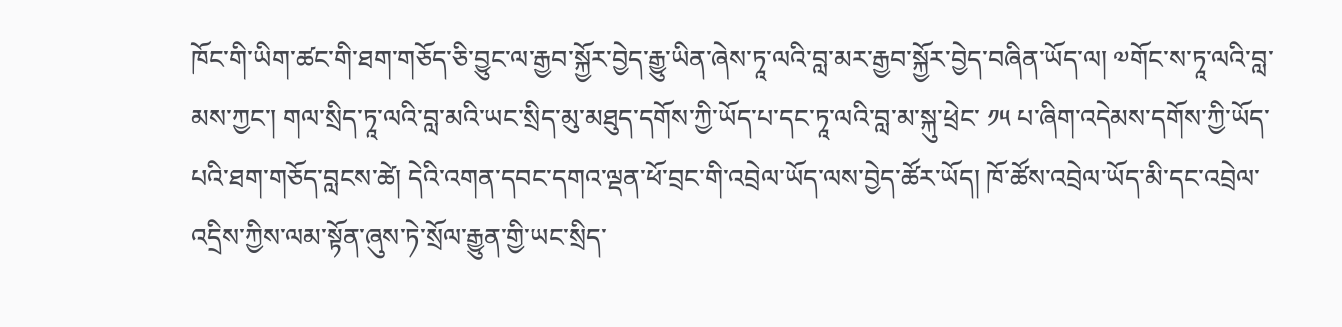ཁོང་གི་ཡིག་ཚང་གི་ཐག་གཅོད་ཅི་བྱུང་ལ་རྒྱབ་སྐྱོར་བྱེད་རྒྱུ་ཡིན་ཞེས་ཏཱ་ལའི་བླ་མར་རྒྱབ་སྐྱོར་བྱེད་བཞིན་ཡོད་ལ། ༧གོང་ས་ཏཱ་ལའི་བླ་མས་ཀྱང་། གལ་སྲིད་ཏཱ་ལའི་བླ་མའི་ཡང་སྲིད་མུ་མཐུད་དགོས་ཀྱི་ཡོད་པ་དང་ཏཱ་ལའི་བླ་མ་སྐུ་ཕྲེང་ ༡༥ པ་ཞིག་འདེམས་དགོས་ཀྱི་ཡོད་པའི་ཐག་གཅོད་བླངས་ཚེ། དེའི་འགན་དབང་དགའ་ལྡན་ཕོ་བྲང་གི་འབྲེལ་ཡོད་ལས་བྱེད་ཚོར་ཡོད། ཁོ་ཚོས་འབྲེལ་ཡོད་མི་དང་འབྲེལ་འདྲིས་ཀྱིས་ལམ་སྟོན་ཞུས་ཏེ་སྲོལ་རྒྱུན་གྱི་ཡང་སྲིད་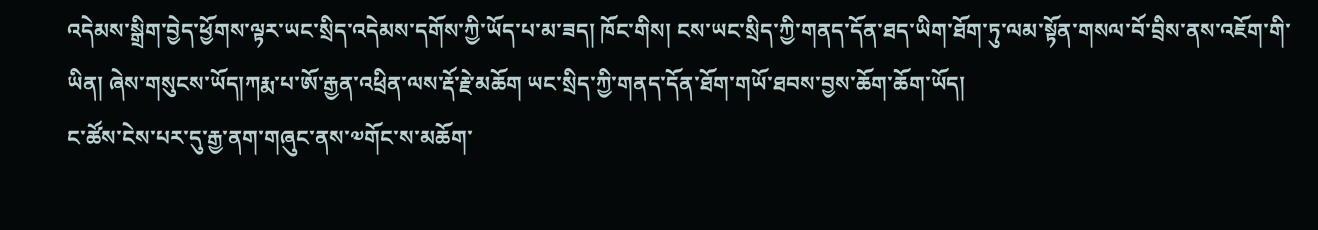འདེམས་སྒྲིག་བྱེད་ཕྱོགས་ལྟར་ཡང་སྲིད་འདེམས་དགོས་ཀྱི་ཡོད་པ་མ་ཟད། ཁོང་གིས། ངས་ཡང་སྲིད་ཀྱི་གནད་དོན་ཐད་ཡིག་ཐོག་ཏུ་ལམ་སྟོན་གསལ་བོ་བྲིས་ནས་འཇོག་གི་ཡིན། ཞེས་གསུངས་ཡོད།ཀརྨ་པ་ཨོ་རྒྱན་འཕྲིན་ལས་རྡོ་རྗེ་མཆོག ཡང་སྲིད་ཀྱི་གནད་དོན་ཐོག་གཡོ་ཐབས་བྱས་ཆོག་ཆོག་ཡོད།
ང་ཚོས་ངེས་པར་དུ་རྒྱ་ནག་གཞུང་ནས་༧གོང་ས་མཆོག་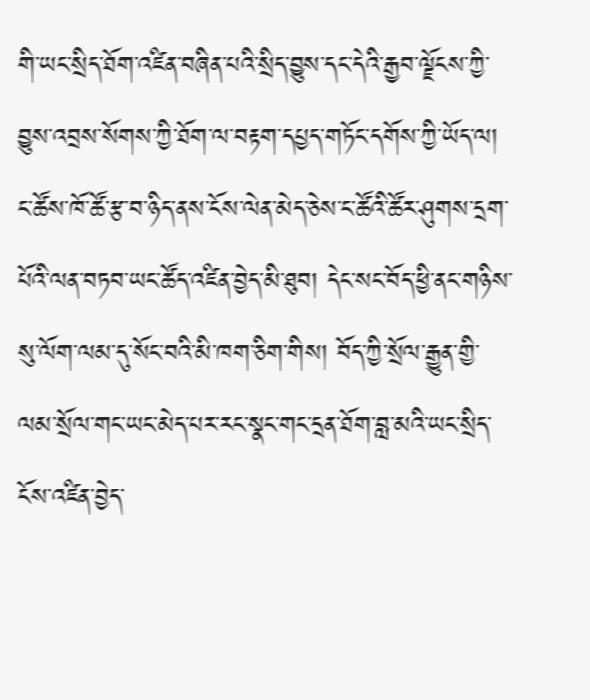གི་ཡང་སྲིད་ཐོག་འཛིན་བཞིན་པའི་སྲིད་བྱུས་དང་དེའི་རྒྱབ་ལྗོངས་ཀྱི་བྱུས་འབྲས་སོགས་ཀྱི་ཐོག་ལ་བརྟག་དཔྱད་གཏོང་དགོས་ཀྱི་ཡོད་ལ། ང་ཚོས་ཁོ་ཚོ་རྩ་བ་ཉིད་ནས་ངོས་ལེན་མེད་ཅེས་ང་ཚོའི་ཚོར་ཤུགས་དྲག་པོའི་ལན་བཏབ་ཡང་ཚོད་འཛིན་བྱེད་མི་ཐུབ། དེང་སང་བོད་ཕྱི་ནང་གཉིས་སུ་ལོག་ལམ་དུ་སོང་བའི་མི་ཁག་ཅིག་གིས། བོད་ཀྱི་སྲོལ་རྒྱུན་གྱི་ལམ་སྲོལ་གང་ཡང་མེད་པར་རང་སྣང་གང་དྲན་ཐོག་བླ་མའི་ཡང་སྲིད་ངོས་འཛིན་བྱེད་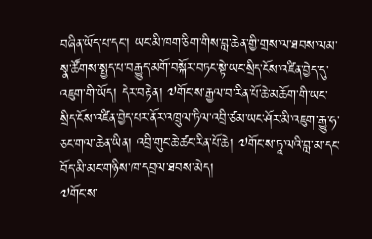བཞིན་ཡོད་པ་དང་། ཡང་མི་ཁག་ཅིག་གིས་བླ་ཆེན་གྱི་གྲས་ལ་ཐབས་ལམ་སྣ་ཚོགས་སྤྱད་པ་བརྒྱུད་མགོ་བསྐོར་བཏང་སྟེ་ཡང་སྲིད་ངོས་འཛིན་བྱེད་དུ་འཇུག་གི་ཡོད། དེར་བརྟེན། ༧གོང་ས་རྒྱལ་བ་རིན་པོ་ཆེ་མཆོག་གི་ཡང་སྲིད་ངོས་འཛིན་བྱེད་པར་ནོར་འཁྲུལ་ཏིལ་འབྲི་ཙམ་ཡང་ཤོར་མི་འཇུག་རྒྱུ་ཧ་ཅང་གལ་ཆེན་ཡིན། འབྲི་གུང་ཆེ་ཚང་རིན་པོ་ཆེ། ༧གོང་ས་ཏཱ་ལའི་བླ་མ་དང་བོད་མི་མང་གཉིས་ཁ་དབྲལ་ཐབས་མེད།
༧གོང་ས་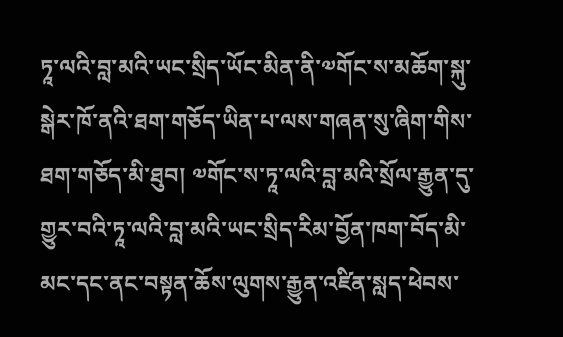ཏཱ་ལའི་བླ་མའི་ཡང་སྲིད་ཡོང་མིན་ནི་༧གོང་ས་མཆོག་སྐུ་སྒེར་ཁོ་ནའི་ཐག་གཅོད་ཡིན་པ་ལས་གཞན་སུ་ཞིག་གིས་ཐག་གཅོད་མི་ཐུབ། ༧གོང་ས་ཏཱ་ལའི་བླ་མའི་སྲོལ་རྒྱུན་དུ་གྱུར་བའི་ཏཱ་ལའི་བླ་མའི་ཡང་སྲིད་རིམ་བྱོན་ཁག་བོད་མི་མང་དང་ནང་བསྟན་ཆོས་ལུགས་རྒྱུན་འཛིན་སླད་ཕེབས་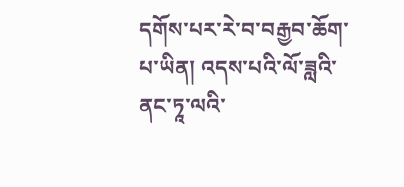དགོས་པར་རེ་བ་བརྒྱབ་ཆོག་པ་ཡིན། འདས་པའི་ལོ་ཟླའི་ནང་ཏཱ་ལའི་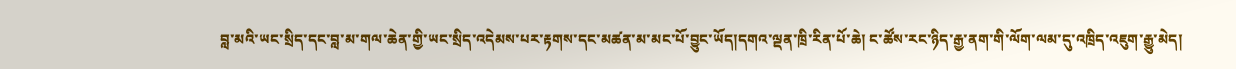བླ་མའི་ཡང་སྲིད་དང་བླ་མ་གལ་ཆེན་གྱི་ཡང་སྲིད་འདེམས་པར་རྟགས་དང་མཚན་མ་མང་པོ་བྱུང་ཡོད།དགའ་ལྡན་ཁྲི་རིན་པོ་ཆེ། ང་ཚོས་རང་ཉིད་རྒྱ་ནག་གི་ལོག་ལམ་དུ་འཁྲིད་འཇུག་རྒྱུ་མེད།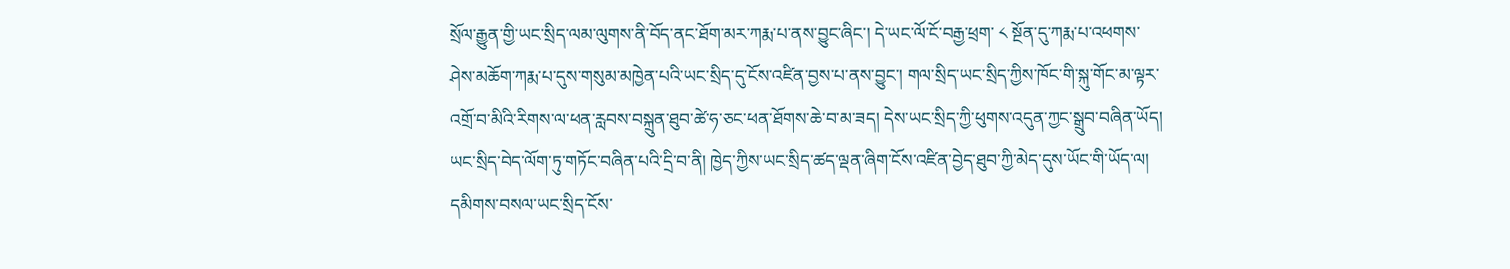སྲོལ་རྒྱུན་གྱི་ཡང་སྲིད་ལམ་ལུགས་ནི་བོད་ནང་ཐོག་མར་ཀརྨ་པ་ནས་བྱུང་ཞིང་། དེ་ཡང་ལོ་ངོ་བརྒྱ་ཕྲག་ ༨ སྔོན་དུ་ཀརྨ་པ་འཕགས་ཤེས་མཆོག་ཀརྨ་པ་དུས་གསུམ་མཁྱེན་པའི་ཡང་སྲིད་དུ་ངོས་འཛིན་བྱས་པ་ནས་བྱུང་། གལ་སྲིད་ཡང་སྲིད་ཀྱིས་ཁོང་གི་སྐུ་གོང་མ་ལྟར་འགྲོ་བ་མིའི་རིགས་ལ་ཕན་རླབས་བསྐྲུན་ཐུབ་ཚེ་ཧ་ཅང་ཕན་ཐོགས་ཆེ་བ་མ་ཟད། དེས་ཡང་སྲིད་ཀྱི་ཕུགས་འདུན་ཀྱང་སྒྲུབ་བཞིན་ཡོད། ཡང་སྲིད་བེད་ལོག་ཏུ་གཏོང་བཞིན་པའི་དྲི་བ་ནི། ཁྱེད་ཀྱིས་ཡང་སྲིད་ཚད་ལྡན་ཞིག་ངོས་འཛིན་བྱེད་ཐུབ་ཀྱི་མེད་དུས་ཡོང་གི་ཡོད་ལ། དམིགས་བསལ་ཡང་སྲིད་ངོས་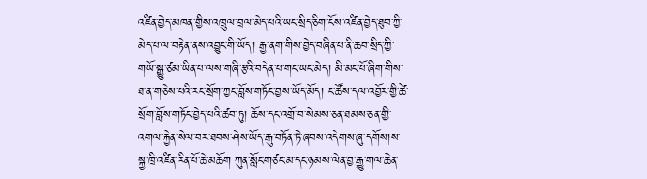འཛིན་བྱེད་མཁན་གྱིས་འཁྲུལ་བྲལ་མེད་པའི་ཡང་སྲིད་ཅིག་ངོས་འཛིན་བྱེད་ཐུབ་ཀྱི་མེད་པ་ལ་བརྟེན་ནས་འབྱུང་གི་ཡོད། རྒྱ་ནག་གིས་བྱེད་བཞིན་པ་ནི་ཆབ་སྲིད་ཀྱི་གཡོ་སྒྱུ་ཙམ་ཡིན་པ་ལས་གཞི་རྩའི་བདེན་པ་གང་ཡང་མེད། མི་མང་པོ་ཞིག་གིས་ཐ་ན་གཅེས་པའི་རང་སྲོག་ཀྱང་བློས་གཏོང་བྱས་ཡོད་མོད། ང་ཚོས་དལ་འབྱོར་གྱི་ཚེ་སྲོག་བློས་གཏོང་བྱེད་པའི་ཚབ་ཏུ། ཆོས་དང་འགྲོ་བ་སེམས་ཅན་ཐམས་ཅན་གྱི་འགལ་རྐྱེན་སེལ་བར་ཐབས་ཤེས་ཡོད་རྒུ་བཏོན་ཏེ་ཞབས་འདེགས་ཞུ་དགོས།ས་སྐྱ་ཁྲི་འཛིན་རིན་པོ་ཆེ་མཆོག ཀུན་སློང་གཙང་མ་དང་ཉམས་ལེན་བྱ་རྒྱུ་གལ་ཆེན་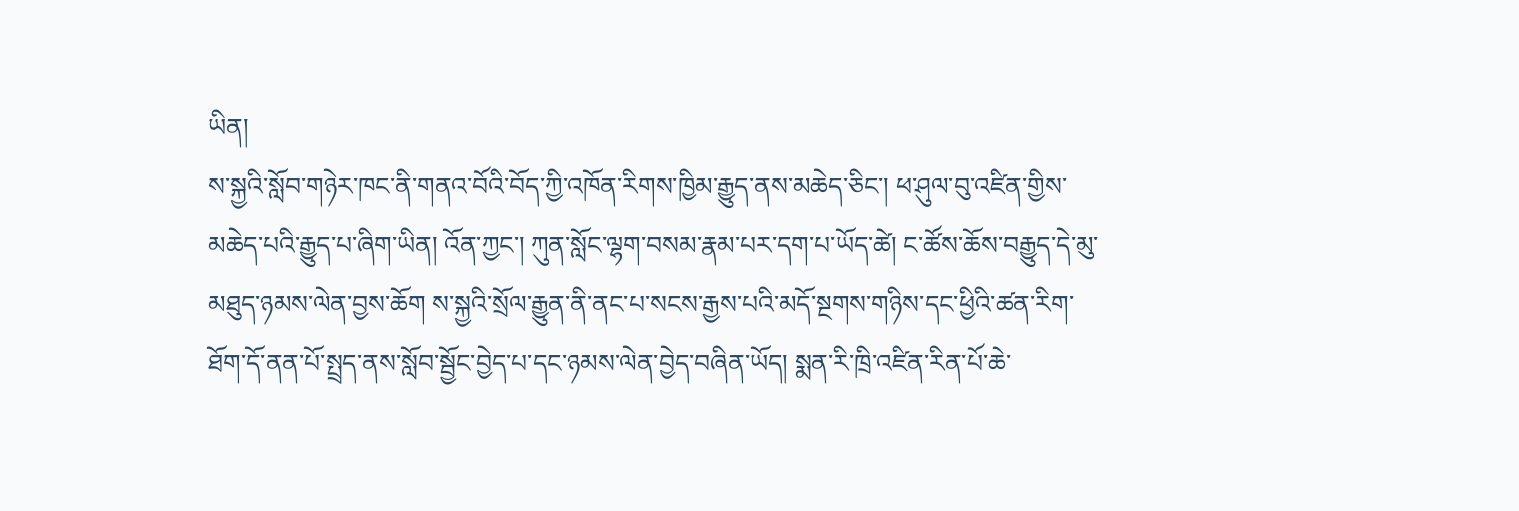ཡིན།
ས་སྐྱའི་སློབ་གཉེར་ཁང་ནི་གནའ་བོའི་བོད་ཀྱི་འཁོན་རིགས་ཁྱིམ་རྒྱུད་ནས་མཆེད་ཅིང་། ཕ་ཤུལ་བུ་འཛིན་གྱིས་མཆེད་པའི་རྒྱུད་པ་ཞིག་ཡིན། འོན་ཀྱང་། ཀུན་སློང་ལྷག་བསམ་རྣམ་པར་དག་པ་ཡོད་ཚེ། ང་ཚོས་ཆོས་བརྒྱུད་དེ་མུ་མཐུད་ཉམས་ལེན་བྱས་ཆོག ས་སྐྱའི་སྲོལ་རྒྱུན་ནི་ནང་པ་སངས་རྒྱས་པའི་མདོ་སྔགས་གཉིས་དང་ཕྱིའི་ཚན་རིག་ཐོག་དོ་ནན་པོ་སྤྲད་ནས་སློབ་སྦྱོང་བྱེད་པ་དང་ཉམས་ལེན་བྱེད་བཞིན་ཡོད། སྨན་རི་ཁྲི་འཛིན་རིན་པོ་ཆེ་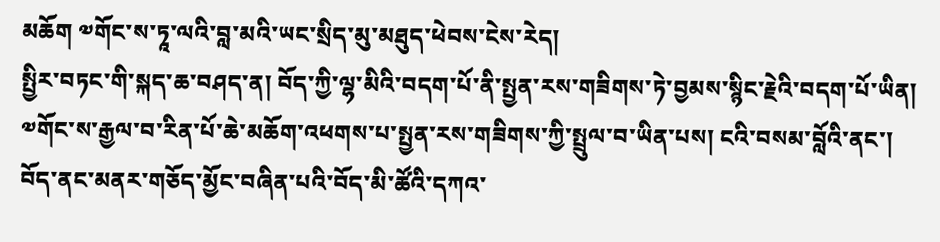མཆོག ༧གོང་ས་ཏཱ་ལའི་བླ་མའི་ཡང་སྲིད་མུ་མཐུད་ཕེབས་ངེས་རེད།
སྤྱིར་བཏང་གི་སྐད་ཆ་བཤད་ན། བོད་ཀྱི་ལྷ་མིའི་བདག་པོ་ནི་སྤྱན་རས་གཟིགས་ཏེ་བྱམས་སྙིང་རྗེའི་བདག་པོ་ཡིན། ༧གོང་ས་རྒྱལ་བ་རིན་པོ་ཆེ་མཆོག་འཕགས་པ་སྤྱན་རས་གཟིགས་ཀྱི་སྤྲུལ་བ་ཡིན་པས། ངའི་བསམ་བློའི་ནང་། བོད་ནང་མནར་གཅོད་མྱོང་བཞིན་པའི་བོད་མི་ཚོའི་དཀའ་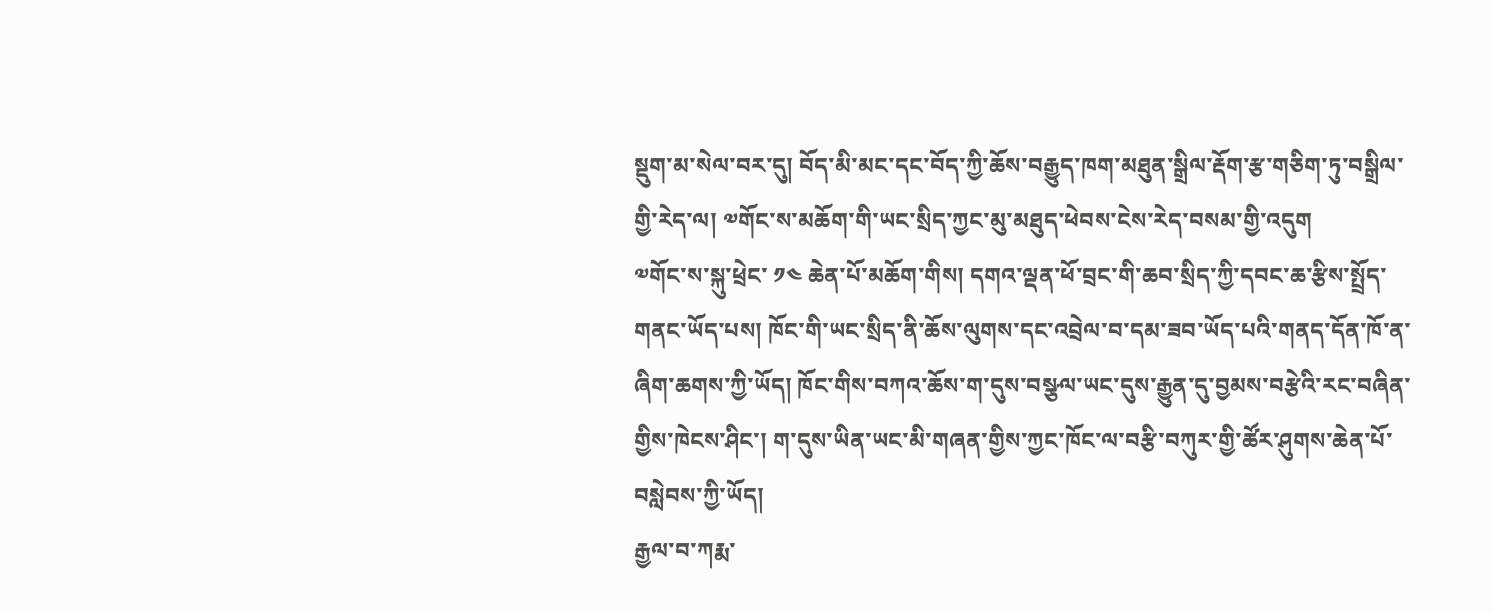སྡུག་མ་སེལ་བར་དུ། བོད་མི་མང་དང་བོད་ཀྱི་ཆོས་བརྒྱུད་ཁག་མཐུན་སྒྲིལ་རྡོག་རྩ་གཅིག་ཏུ་བསྒྲིལ་གྱི་རེད་ལ། ༧གོང་ས་མཆོག་གི་ཡང་སྲིད་ཀྱང་མུ་མཐུད་ཕེབས་ངེས་རེད་བསམ་གྱི་འདུག
༧གོང་ས་སྐུ་ཕྲེང་ ༡༤ ཆེན་པོ་མཆོག་གིས། དགའ་ལྡན་ཕོ་བྲང་གི་ཆབ་སྲིད་ཀྱི་དབང་ཆ་རྩིས་སྤྲོད་གནང་ཡོད་པས། ཁོང་གི་ཡང་སྲིད་ནི་ཆོས་ལུགས་དང་འབྲེལ་བ་དམ་ཟབ་ཡོད་པའི་གནད་དོན་ཁོ་ན་ཞིག་ཆགས་ཀྱི་ཡོད། ཁོང་གིས་བཀའ་ཆོས་ག་དུས་བསྩལ་ཡང་དུས་རྒྱུན་དུ་བྱམས་བརྩེའི་རང་བཞིན་གྱིས་ཁེངས་ཤིང་། ག་དུས་ཡིན་ཡང་མི་གཞན་གྱིས་ཀྱང་ཁོང་ལ་བརྩི་བཀུར་གྱི་ཚོར་ཤུགས་ཆེན་པོ་བསླེབས་ཀྱི་ཡོད།
རྒྱལ་བ་ཀརྨ་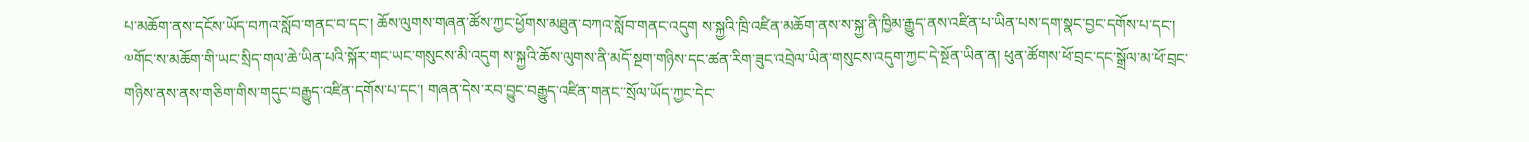པ་མཆོག་ནས་དངོས་ཡོད་བཀའ་སློབ་གནང་བ་དང་། ཆོས་ལུགས་གཞན་ཚོས་ཀྱང་ཕྱོགས་མཐུན་བཀའ་སློབ་གནང་འདུག ས་སྐྱའི་ཁྲི་འཛིན་མཆོག་ནས་ས་སྐྱ་ནི་ཁྱིམ་རྒྱུད་ནས་འཛིན་པ་ཡིན་པས་དག་སྣང་བྱང་དགོས་པ་དང་། ༧གོང་ས་མཆོག་གི་ཡང་སྲིད་གལ་ཆེ་ཡིན་པའི་སྐོར་གང་ཡང་གསུངས་མི་འདུག ས་སྐྱའི་ཆོས་ལུགས་ནི་མདོ་སྔག་གཉིས་དང་ཚན་རིག་ཟུང་འབྲེལ་ཡིན་གསུངས་འདུག་ཀྱང་དེ་སྔོན་ཡིན་ན། ཕུན་ཚོགས་ཕོ་བྲང་དང་སྒྲོལ་མ་ཕོ་བྲང་གཉིས་ནས་ནས་གཅིག་གིས་གདུང་བརྒྱུད་འཛིན་དགོས་པ་དང་། གཞན་དེས་རབ་བྱུང་བརྒྱུད་འཛིན་གནང་་སྲོལ་ཡོད་ཀྱང་དེང་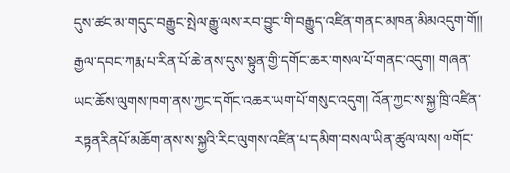དུས་ཚང་མ་གདུང་བརྒྱུང་སྤེལ་རྒྱུ་ལས་རབ་བྱུང་གི་བརྒྱུད་འཛིན་གནང་མཁན་མིམའདུག་གོ།།
རྒྱལ་དབང་ཀརྨ་པ་རིན་པོ་ཆེ་ནས་དུས་སྟུན་གྱི་དགོང་ཆར་གསལ་པོ་གནང་འདུག། གཞན་ཡང་ཆོས་ལུགས་ཁག་ནས་ཀྱང་དགོང་འཆར་ཡག་པོ་གསུང་འདུག། འོན་ཀྱང་ས་སྐྱ་ཁྲི་འཛིན་རཏྟནརིནཔོ་མཆོག་ནས་ས་སྐྱའི་རིང་ལུགས་འཛིན་པ་དམིག་བསལ་ཡིན་ཚུལ་ལས། ༧གོང་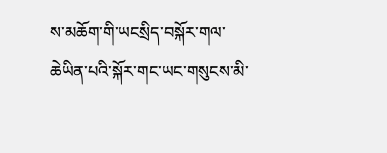ས་མཆོག་གི་ཡངསྲིད་བསྐོར་གལ་ཆེཡིན་པའི་སྐོར་གང་ཡང་གསུངས་མི་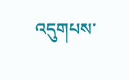འདུགཔས་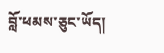བློ་ཕམས་ཅུང་ཡོད།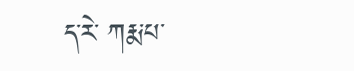ད་རེ་ ཀརྨ་པ་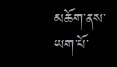མཆོག་ནས་ཡག་པོ་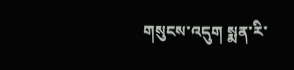གསུངས་འདུག སྨན་རི་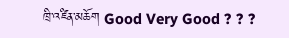ཁྲི་འཛིན་མཆོག Good Very Good ? ? ?